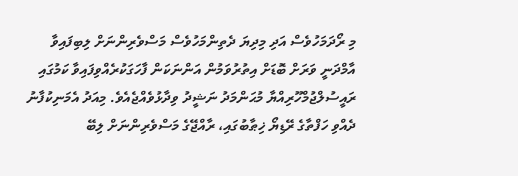މި ރޯދަމަހުވެސް އަދި މިދިޔަ ދެތިންމަހުވެސް މަސްވެރިންނަށް ލިބިފައިވާ އާމްދަނީ ވަރަށް ބޮޑަށް އިތުރުވަމުން އަންނަކަން ފާހަގަކުރެއްވިފައިވާ ކަމުގައި ރައީސުލްޖުމްހޫރިއްޔާ މުޙަންމަދު ނަޝީދު ވިދާޅުވެއްޖެއެވެ. މިއަދު އެމަނިކުފާނު ދެއްވި ހަފްތާގެ ރޭޑިޔޯ ޚިޠާބުގައި، ރާއްޖޭގެ މަސްވެރިންނަށް ލިބޭ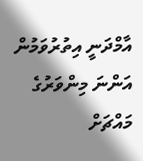އާމްދަނީ އިތުރުވަމުން އަންނަ މިންވަރުގެ މައްޗަށް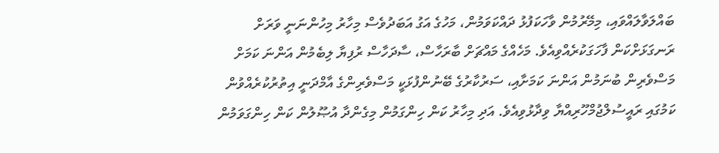ބައްލަވާލައްވައި، މިމޭރުމުން ވާހަކަފުޅު ދައްކަވަމުން، މަހުގެ އަގު އަބަދުވެސް މިހާރު މިހުންނަނީ ވަރަށް ރަނގަޅަށްކަން ފާހަގަކުރެއްވިއެވެ. މަހެއްގެ މައްޗަށް ބާރަހާސް، ސާދަހާސް ރުފިޔާ ލިބެމުން އަންނަ ކަމަށް މަސްވެރިން ބުނަމުން އަންނަ ކަމަށާއި، ސަރުކާރުގެ ބޭނުންފުޅަކީ މަސްވެރިންގެ އާމްދަނީ އިތުރުކުރެއްވުން ކަމުގައި ރައީސުލްޖުމްހޫރިއްޔާ ވިދާޅުވިއެވެ. އަދި މިހާރު ކަން ހިންގަމުން މިގެންދާ އުޞޫލުން ކަން ހިންގަވަމުން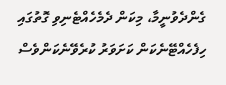ގެންދެވުނީމާ، މިކަން ދެމެހެއްޓެނިވި ގޮތުގައި ހިފެހެއްޓޭނެކަން ކަށަވަރު ކުރެވޭނެކަންވެސް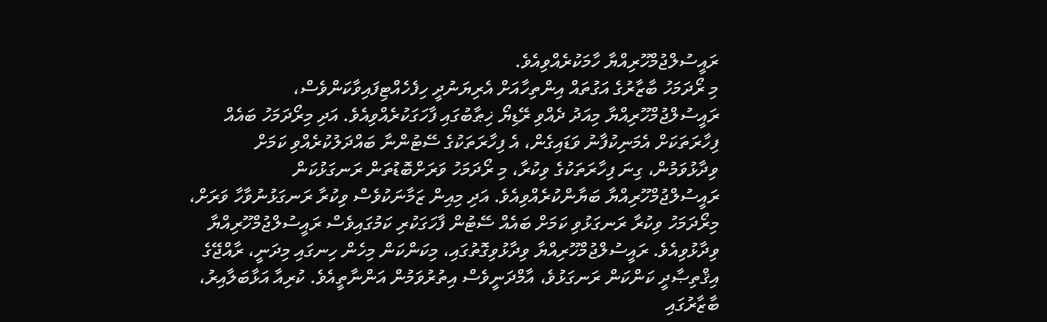ރައީސުލްޖުމްހޫރިއްޔާ ހާމަކުރެއްވިއެވެ.
މި ރޯދަމަހު ބާޒާރުގެ އަގުތައް އިންތިހާއަށް އެރިޔަނުދީ ހިފެހެއްޓިފައިވާކަންވެސް، ރައީސުލްޖުމްހޫރިއްޔާ މިއަދު ދެއްވި ރޭޑިޔޯ ޚިޠާބުގައި ފާހަގަކުރެއްވިއެވެ. އަދި މިރޯދަމަހު ބައެއް ފިހާރަތަކަށް އެމަނިކުފާނު ވަޑައިގެން، އެ ފިހާރަތަކުގެ ސޭޓުންނާ ބައްދަލުކުރެއްވި ކަމަށް ވިދާޅުވަމުން، ގިނަ ފިހާރަތަކުގެ ވިކުރާ، މި ރޯދަމަހު ވަރަށްބޮޑުތަން ރަނގަޅުކަން ރައީސުލްޖުމްހޫރިއްޔާ ބަޔާންކުރެއްވިއެވެ. އަދި މިއިން ޒަމާނަކުވެސް ވިކުރާ ރަނގަޅުނުވާހާ ވަރަށް، މިރޯދަމަހު ވިކުރާ ރަނގަޅުވި ކަމަށް ބައެއް ސޭޓުން ފާހަގަކުރި ކަމުގައިވެސް ރައީސުލްޖުމްހޫރިއްޔާ ވިދާޅުވިއެވެ. ރައީސުލްޖުމްހޫރިއްޔާ ވިދާޅުވިގޮތުގައި، މިކަންކަން މިހެން ހިނގައި މިދަނީ، ރާއްޖޭގެ އިޤްތިޞާދީ ކަންކަން ރަނގަޅުވެ، އާމްދަނީވެސް އިތުރުވަމުން އަންނާތީއެވެ. ކުރިއާ އަޅާބަލާއިރު، ބާޒާރުގައި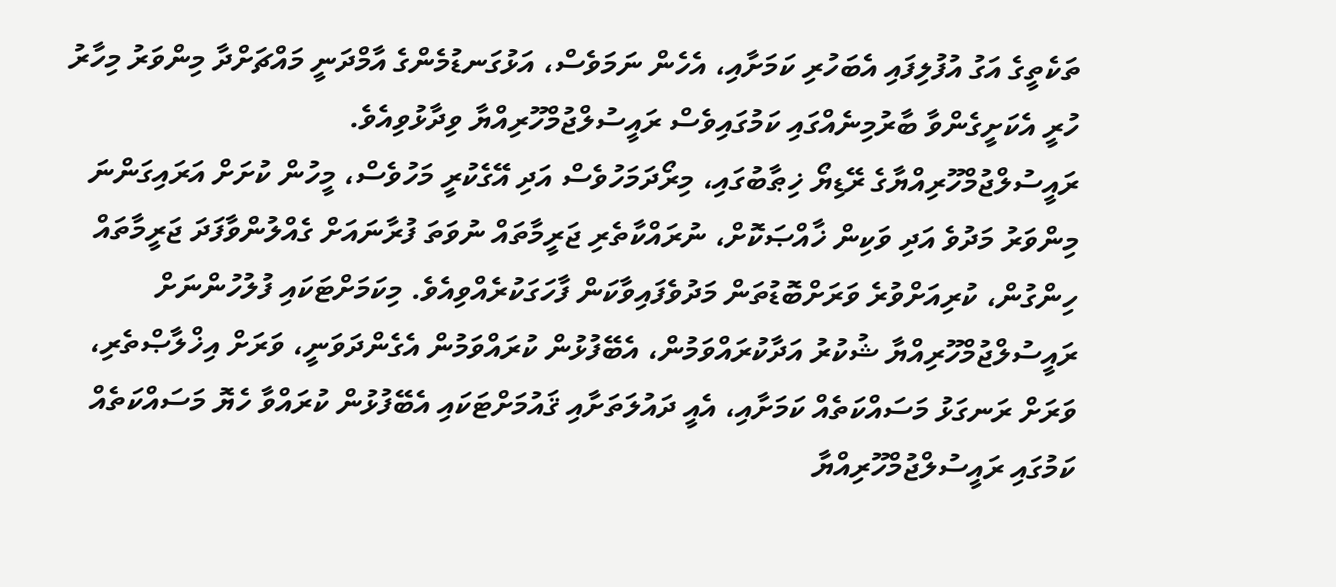ތަކެތީގެ އަގު އުފުލިފައި އެބަހުރި ކަމަށާއި، އެހެން ނަމަވެސް، އަޅުގަނޑުމެންގެ އާމްދަނީ މައްޗަށްދާ މިންވަރު މިހާރު ހުރީ އެކަށީގެންވާ ބާރުމިނެއްގައި ކަމުގައިވެސް ރައީސުލްޖުމްހޫރިއްޔާ ވިދާޅުވިއެވެ.
ރައީސުލްޖުމްހޫރިއްޔާގެ ރޭޑިޔޯ ޚިޠާބުގައި، މިރޯދަމަހުވެސް އަދި އޭގެކުރީ މަހުވެސް، މީހުން ކުށަށް އަރައިގަންނަ މިންވަރު މަދުވެ އަދި ވަކިން ޚާއްޞަކޮށް، ނުރައްކާތެރި ޖަރީމާތައް ނުވަތަ ފުރާނައަށް ގެއްލުންވާފަދަ ޖަރީމާތައް ހިންގުން، ކުރިއަށްވުރެ ވަރަށްބޮޑުތަން މަދުވެފައިވާކަން ފާހަގަކުރެއްވިއެވެ. މިކަމަށްޓަކައި ފުލުހުންނަށް ރައީސުލްޖުމްހޫރިއްޔާ ޝުކުރު އަދާކުރައްވަމުން، އެބޭފުޅުން ކުރައްވަމުން އެގެންދަވަނީ، ވަރަށް އިޚްލާޞްތެރި، ވަރަށް ރަނގަޅު މަސައްކަތެއް ކަމަށާއި، އެއީ ދައުލަތަށާއި ޤައުމަށްޓަކައި އެބޭފުޅުން ކުރައްވާ ހެޔޮ މަސައްކަތެއް ކަމުގައި ރައީސުލްޖުމްހޫރިއްޔާ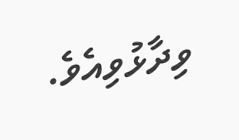ވިދާޅުވިއެވެ.